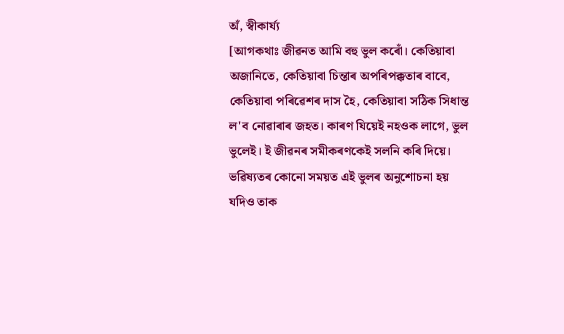অঁ, স্বীকাৰ্য্য
[আগকথাঃ জীৱনত আমি বহু ভুল কৰোঁ। কেতিয়াবা অজানিতে, কেতিয়াবা চিন্তাৰ অপৰিপক্কতাৰ বাবে, কেতিয়াবা পৰিৱেশৰ দাস হৈ, কেতিয়াবা সঠিক সিধান্ত ল'ব নোৱাৰাৰ জহত। কাৰণ যিয়েই নহওক লাগে, ভুল ভুলেই। ই জীৱনৰ সমীকৰণকেই সলনি কৰি দিয়ে। ভৱিষ্যতৰ কোনো সময়ত এই ভুলৰ অনুশোচনা হয় যদিও তাক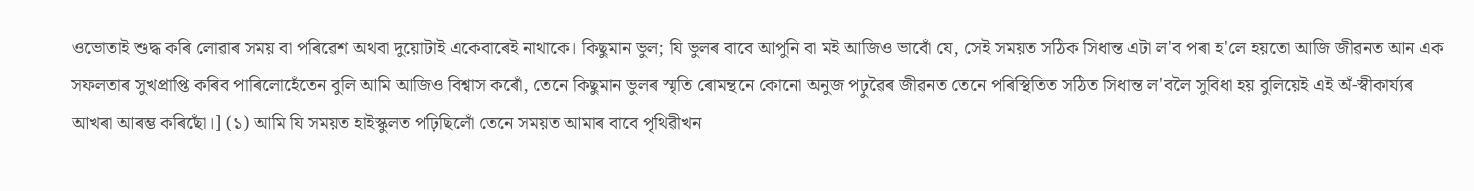ওভোতাই শুদ্ধ কৰি লোৱাৰ সময় বা পৰিৱেশ অথবা দুয়োটাই একেবাৰেই নাথাকে। কিছুমান ভুল; যি ভুলৰ বাবে আপুনি বা মই আজিও ভাবোঁ যে, সেই সময়ত সঠিক সিধান্ত এটা ল'ব পৰা হ'লে হয়তো আজি জীৱনত আন এক সফলতাৰ সুখপ্ৰাপ্তি কৰিব পাৰিলোহেঁতেন বুলি আমি আজিও বিশ্বাস কৰোঁ, তেনে কিছুমান ভুলৰ স্মৃতি ৰোমন্থনে কোনো অনুজ পঢ়ুৱৈৰ জীৱনত তেনে পৰিস্থিতিত সঠিত সিধান্ত ল'বলৈ সুবিধা হয় বুলিয়েই এই অঁ-স্বীকাৰ্য্যৰ আখৰা আৰম্ভ কৰিছোঁ।] (১) আমি যি সময়ত হাইস্কুলত পঢ়িছিলোঁ তেনে সময়ত আমাৰ বাবে পৃথিৱীখন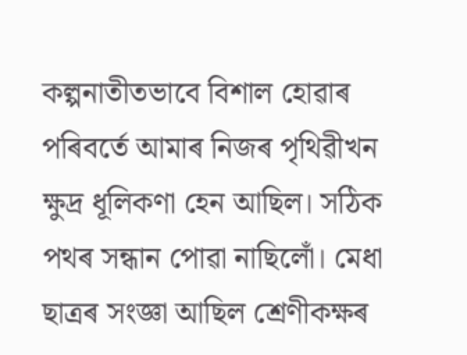কল্পনাতীতভাবে বিশাল হোৱাৰ পৰিবৰ্তে আমাৰ নিজৰ পৃথিৱীখন ক্ষুদ্ৰ ধূলিকণা হেন আছিল। সঠিক পথৰ সন্ধান পোৱা নাছিলোঁ। মেধা ছাত্ৰৰ সংজ্ঞা আছিল শ্ৰেণীকক্ষৰ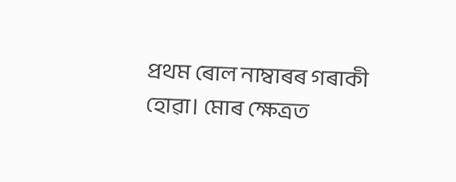প্ৰথম ৰোল নাম্বাৰৰ গৰাকী হোৱা। মোৰ ক্ষেত্ৰত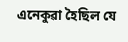এনেকুৱা হৈছিল যে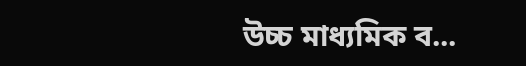উচ্চ মাধ্যমিক ব...